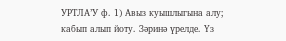УРТЛА’У ф. 1) Авыз куышлыгына алу; кабып алып йоту. Зәринә үрелде. Үз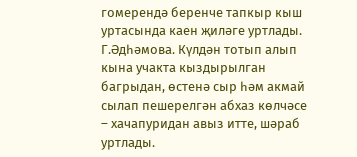гомерендә беренче тапкыр кыш уртасында каен җиләге уртлады. Г.Әдһәмова. Күлдән тотып алып кына учакта кыздырылган багрыдан, өстенә сыр һәм акмай сылап пешерелгән абхаз көлчәсе – хачапуридан авыз итте, шәраб уртлады.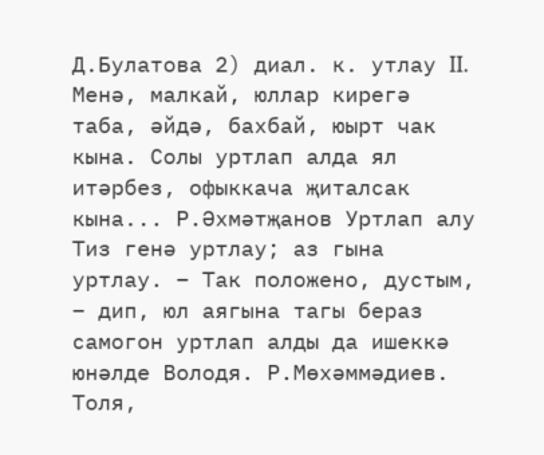Д.Булатова 2) диал. к. утлау II. Менә, малкай, юллар кирегә таба, әйдә, бахбай, юырт чак кына. Солы уртлап алда ял итәрбез, офыккача җиталсак кына... Р.Әхмәтҗанов Уртлап алу Тиз генә уртлау; аз гына уртлау. – Так положено, дустым, – дип, юл аягына тагы бераз самогон уртлап алды да ишеккә юнәлде Володя. Р.Мөхәммәдиев. Толя,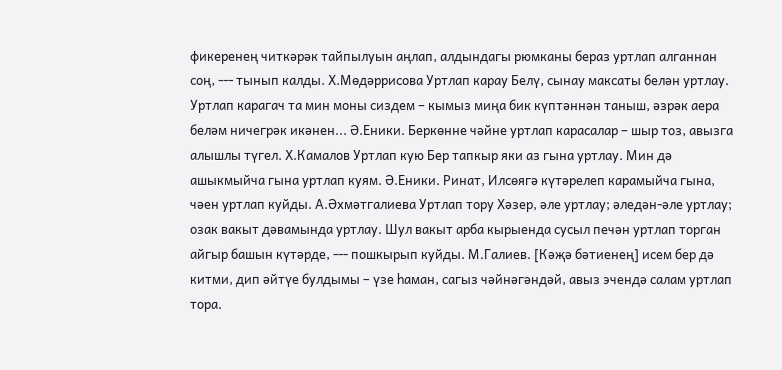фикеренең читкәрәк тайпылуын аңлап, алдындагы рюмканы бераз уртлап алганнан соң, --- тынып калды. Х.Мөдәррисова Уртлап карау Белү, сынау максаты белән уртлау. Уртлап карагач та мин моны сиздем – кымыз миңа бик күптәннән таныш, әзрәк аера беләм ничегрәк икәнен... Ә.Еники. Беркөнне чәйне уртлап карасалар – шыр тоз, авызга алышлы түгел. Х.Камалов Уртлап кую Бер тапкыр яки аз гына уртлау. Мин дә ашыкмыйча гына уртлап куям. Ә.Еники. Ринат, Илсөягә күтәрелеп карамыйча гына, чәен уртлап куйды. А.Әхмәтгалиева Уртлап тору Хәзер, әле уртлау; әледән-әле уртлау; озак вакыт дәвамында уртлау. Шул вакыт арба кырыенда сусыл печән уртлап торган айгыр башын күтәрде, --- пошкырып куйды. М.Галиев. [Кәҗә бәтиенең] исем бер дә китми, дип әйтүе булдымы – үзе һаман, сагыз чәйнәгәндәй, авыз эчендә салам уртлап тора.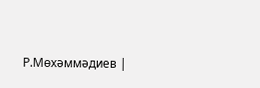Р.Мөхәммәдиев |